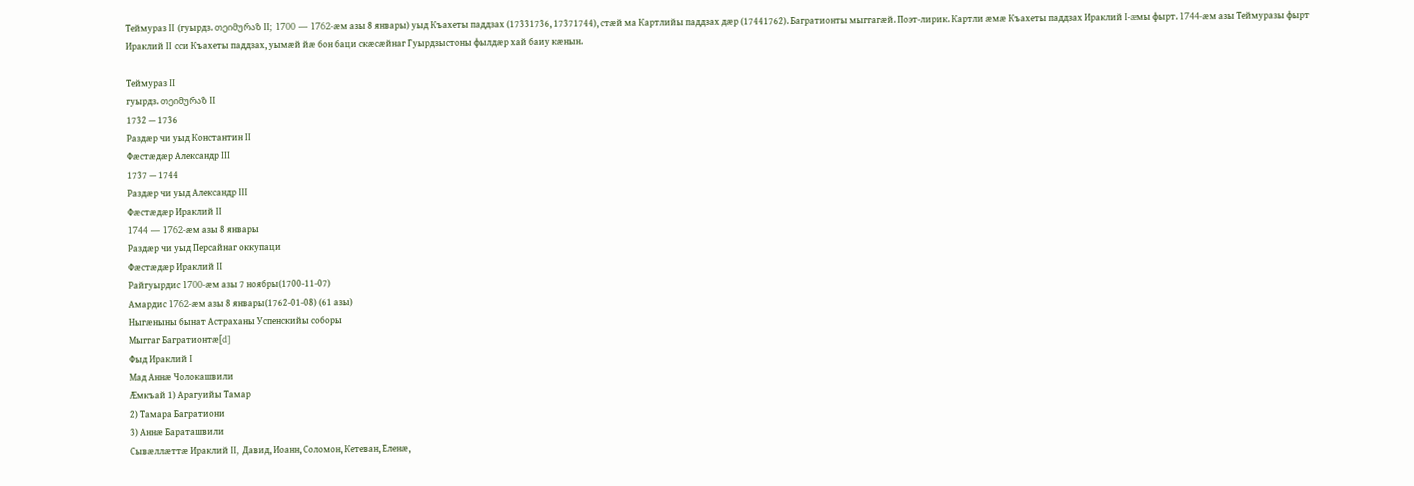Теймураз II (гуырдз. თეიმურაზ II; 1700 — 1762-æм азы 8 январы) уыд Къахеты паддзах (17331736, 17371744), стæй ма Картлийы паддзах дæр (17441762). Багратионты мыггагæй. Поэт-лирик. Картли æмæ Къахеты паддзах Ираклий I-æмы фырт. 1744-æм азы Теймуразы фырт Ираклий II сси Къахеты паддзах, уымæй йæ бон баци скæсæйнаг Гуырдзыстоны фылдæр хай баиу кæнын.

Теймураз II
гуырдз. თეიმურაზ II
1732 — 1736
Раздæр чи уыд Константин II
Фæстæдæр Александр III
1737 — 1744
Раздæр чи уыд Александр III
Фæстæдæр Ираклий II
1744 — 1762-æм азы 8 январы
Раздæр чи уыд Персайнаг оккупаци
Фæстæдæр Ираклий II
Райгуырдис 1700-æм азы 7 ноябры(1700-11-07)
Амардис 1762-æм азы 8 январы(1762-01-08) (61 азы)
Ныгæныны бынат Астраханы Успенскийы соборы
Мыггаг Багратионтæ[d]
Фыд Ираклий I
Мад Аннæ Чолокашвили
Æмкъай 1) Арагуийы Тамар
2) Тамара Багратиони
3) Аннæ Бараташвили
Сывæллæттæ Ираклий II, Давид, Иоанн, Соломон, Кетеван, Еленæ,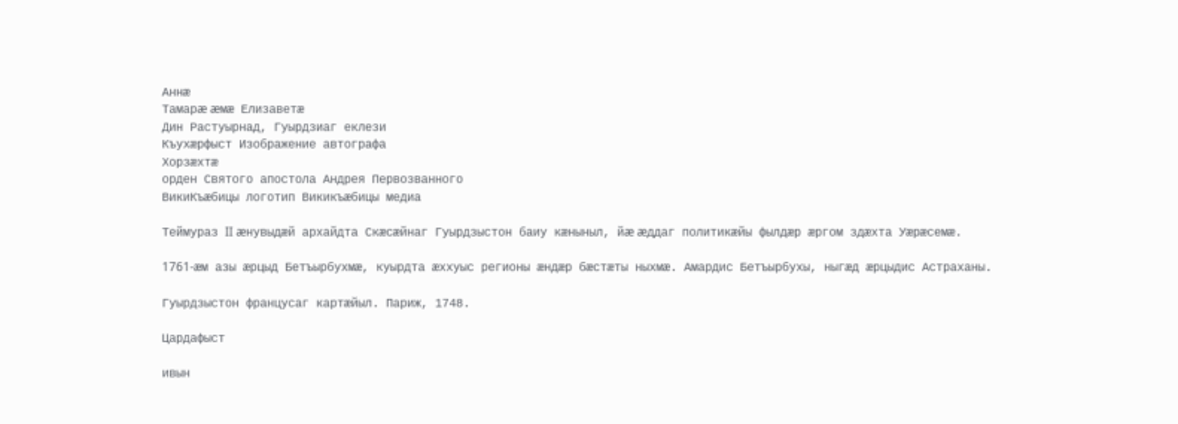Аннæ
Тамарæ æмæ Елизаветæ
Дин Растуырнад, Гуырдзиаг еклези
Къухæрфыст Изображение автографа
Хорзæхтæ
орден Святого апостола Андрея Первозванного
ВикиКъæбицы логотип Викикъæбицы медиа

Теймураз II æнувыдæй архайдта Скæсæйнаг Гуырдзыстон баиу кæныныл, йæ æддаг политикæйы фылдæр æргом здæхта Уæрæсемæ.

1761-æм азы æрцыд Бетъырбухмæ, куырдта æххуыс регионы æндæр бæстæты ныхмæ. Амардис Бетъырбухы, ныгæд æрцыдис Астраханы.

Гуырдзыстон францусаг картæйыл. Париж, 1748.

Цардафыст

ивын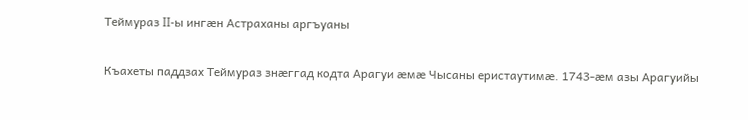Теймураз II-ы ингæн Астраханы аргъуаны

Къахеты паддзах Теймураз знæггад кодта Арагуи æмæ Чысаны еристаутимæ. 1743-æм азы Арагуийы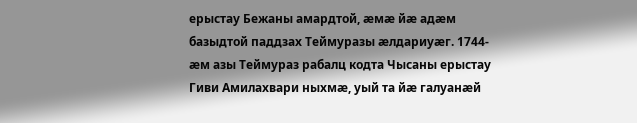ерыстау Бежаны амардтой, æмæ йæ адæм базыдтой паддзах Теймуразы æлдариуæг. 1744-æм азы Теймураз рабалц кодта Чысаны ерыстау Гиви Амилахвари ныхмæ, уый та йæ галуанæй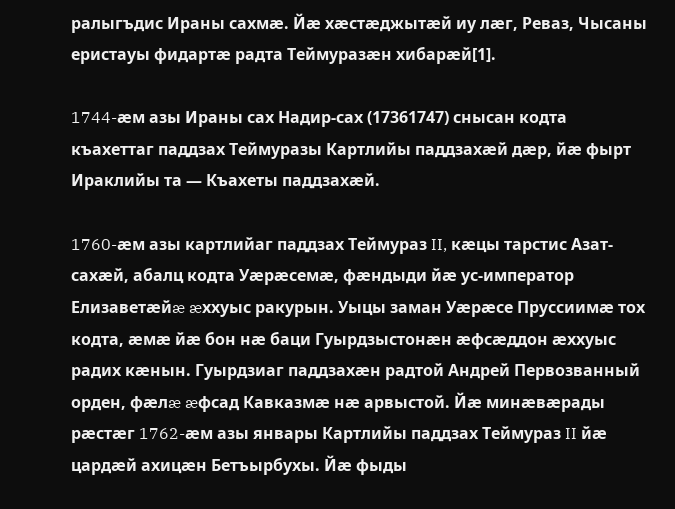ралыгъдис Ираны сахмæ. Йæ хæстæджытæй иу лæг, Реваз, Чысаны еристауы фидартæ радта Теймуразæн хибарæй[1].

1744-æм азы Ираны сах Надир-сах (17361747) снысан кодта къахеттаг паддзах Теймуразы Картлийы паддзахæй дæр, йæ фырт Ираклийы та — Къахеты паддзахæй.

1760-æм азы картлийаг паддзах Теймураз II, кæцы тарстис Азат-сахæй, абалц кодта Уæрæсемæ, фæндыди йæ ус-император Елизаветæйæ æххуыс ракурын. Уыцы заман Уæрæсе Пруссиимæ тох кодта, æмæ йæ бон нæ баци Гуырдзыстонæн æфсæддон æххуыс радих кæнын. Гуырдзиаг паддзахæн радтой Андрей Первозванный орден, фæлæ æфсад Кавказмæ нæ арвыстой. Йæ минæвæрады рæстæг 1762-æм азы январы Картлийы паддзах Теймураз II йæ цардæй ахицæн Бетъырбухы. Йæ фыды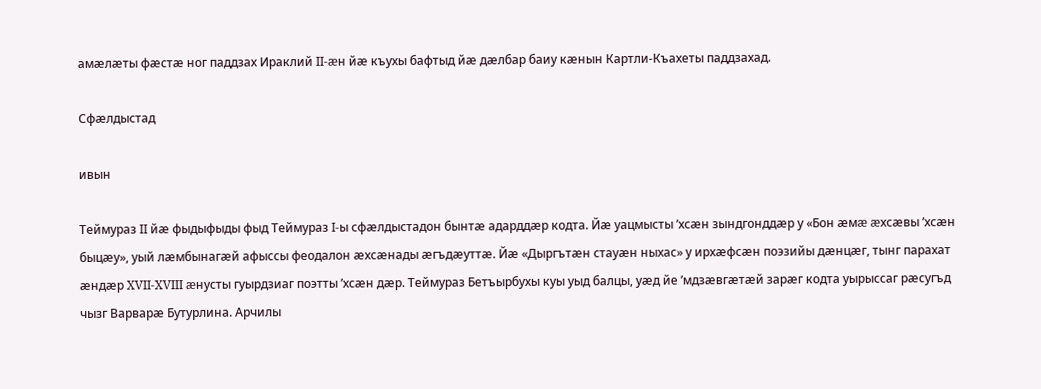амæлæты фæстæ ног паддзах Ираклий II-æн йæ къухы бафтыд йæ дæлбар баиу кæнын Картли-Къахеты паддзахад.

Сфæлдыстад

ивын

Теймураз II йæ фыдыфыды фыд Теймураз I-ы сфæлдыстадон бынтæ адарддæр кодта. Йæ уацмысты ’хсæн зындгонддæр у «Бон æмæ æхсæвы ’хсæн быцæу», уый лæмбынагæй афыссы феодалон æхсæнады æгъдæуттæ. Йæ «Дыргътæн стауæн ныхас» у ирхæфсæн поэзийы дæнцæг, тынг парахат æндæр XVII-XVIII æнусты гуырдзиаг поэтты ’хсæн дæр. Теймураз Бетъырбухы куы уыд балцы, уæд йе ’мдзæвгæтæй зарæг кодта уырыссаг рæсугъд чызг Варварæ Бутурлина. Арчилы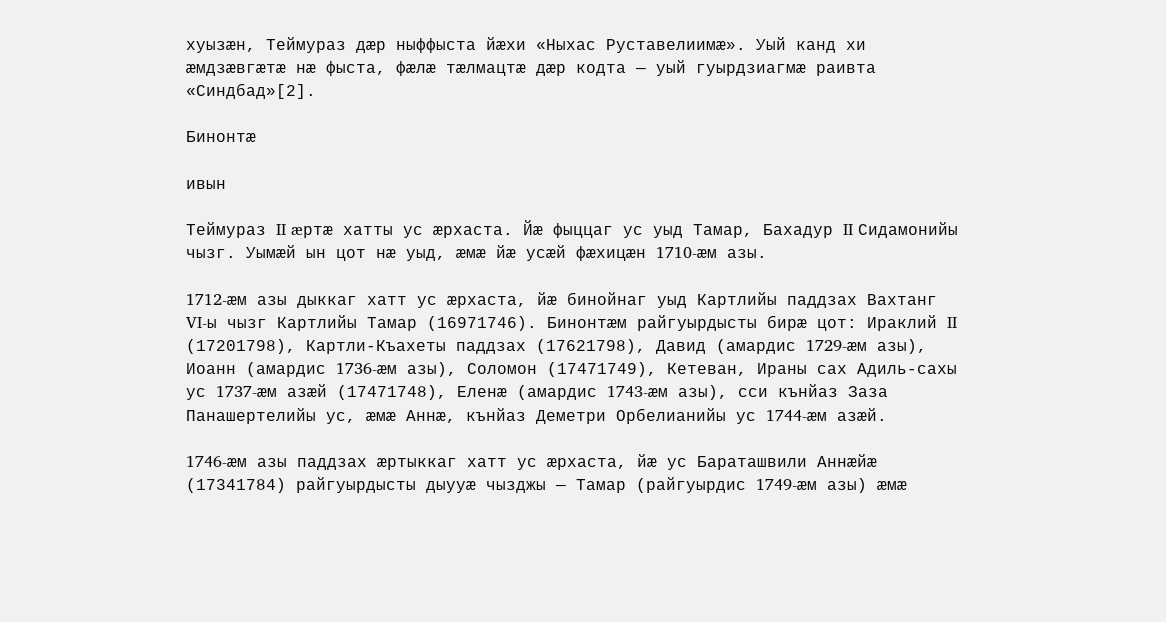хуызæн, Теймураз дæр ныффыста йæхи «Ныхас Руставелиимæ». Уый канд хи æмдзæвгæтæ нæ фыста, фæлæ тæлмацтæ дæр кодта — уый гуырдзиагмæ раивта «Синдбад»[2].

Бинонтæ

ивын

Теймураз II æртæ хатты ус æрхаста. Йæ фыццаг ус уыд Тамар, Бахадур II Сидамонийы чызг. Уымæй ын цот нæ уыд, æмæ йæ усæй фæхицæн 1710-æм азы.

1712-æм азы дыккаг хатт ус æрхаста, йæ бинойнаг уыд Картлийы паддзах Вахтанг VI-ы чызг Картлийы Тамар (16971746). Бинонтæм райгуырдысты бирæ цот: Ираклий II (17201798), Картли-Къахеты паддзах (17621798), Давид (амардис 1729-æм азы), Иоанн (амардис 1736-æм азы), Соломон (17471749), Кетеван, Ираны сах Адиль-сахы ус 1737-æм азæй (17471748), Еленæ (амардис 1743-æм азы), сси кънйаз Заза Панашертелийы ус, æмæ Аннæ, кънйаз Деметри Орбелианийы ус 1744-æм азæй.

1746-æм азы паддзах æртыккаг хатт ус æрхаста, йæ ус Бараташвили Аннæйæ (17341784) райгуырдысты дыууæ чызджы — Тамар (райгуырдис 1749-æм азы) æмæ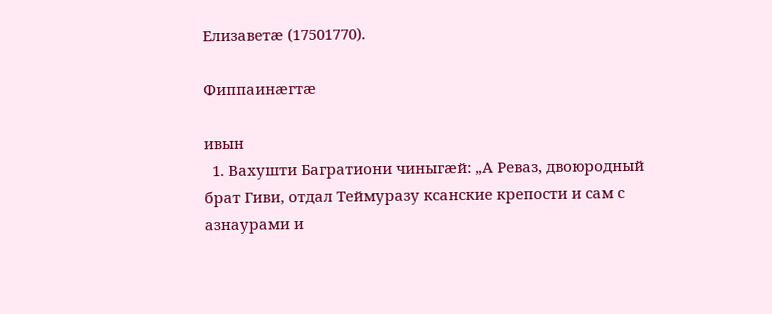Елизаветæ (17501770).

Фиппаинæгтæ

ивын
  1. Вахушти Багратиони чиныгæй: „А Реваз, двоюродный брат Гиви, отдал Теймуразу ксанские крепости и сам с азнаурами и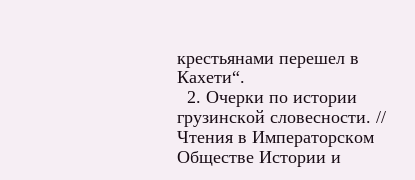крестьянами перешел в Кахети“.
  2. Очерки по истории грузинской словесности. // Чтения в Императорском Обществе Истории и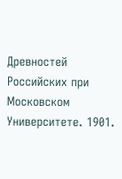Древностей Российских при Московском Университете. 1901.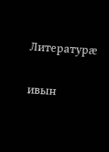Литературæ

ивын